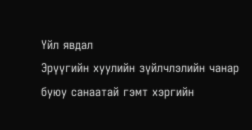Үйл явдал
Эрүүгийн хуулийн зүйлчлэлийн чанар буюу санаатай гэмт хэргийн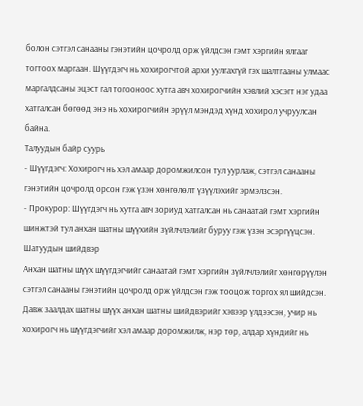болон сэтгэл санааны гэнэтийн цочролд орж үйлдсэн гэмт хэргийн ялгааг тогтоох маргаан. Шүүгдэгч нь хохирогчтой архи уулгахгүй гэх шалтгааны улмаас маргалдсаны эцэст гал тогооноос хутга авч хохирогчийн хэвлий хэсэгт нэг удаа хатгалсан бөгөөд энэ нь хохирогчийн эрүүл мэндэд хүнд хохирол учруулсан байна.
Талуудын байр суурь
- Шүүгдэгч: Хохирогч нь хэл амаар доромжилсон тул уурлаж, сэтгэл санааны гэнэтийн цочролд орсон гэж үзэн хөнгөлөлт үзүүлэхийг эрмэлзсэн.
- Прокурор: Шүүгдэгч нь хутга авч зориуд хатгалсан нь санаатай гэмт хэргийн шинжтэй тул анхан шатны шүүхийн зүйлчлэлийг буруу гэж үзэн эсэргүүцсэн.
Шатуудын шийдвэр
Анхан шатны шүүх шүүгдэгчийг санаатай гэмт хэргийн зүйлчлэлийг хөнгөрүүлэн сэтгэл санааны гэнэтийн цочролд орж үйлдсэн гэж тооцож торгох ял шийдсэн. Давж заалдах шатны шүүх анхан шатны шийдвэрийг хэвээр үлдээсэн, учир нь хохирогч нь шүүгдэгчийг хэл амаар доромжилж, нэр төр, алдар хүндийг нь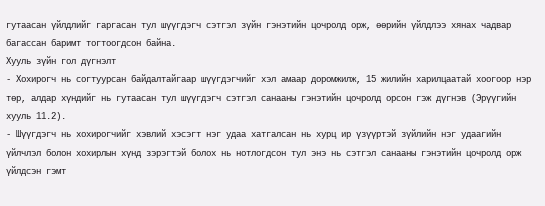гутаасан үйлдлийг гаргасан тул шүүгдэгч сэтгэл зүйн гэнэтийн цочролд орж, өөрийн үйлдлээ хянах чадвар багассан баримт тогтоогдсон байна.
Хууль зүйн гол дүгнэлт
- Хохирогч нь согтуурсан байдалтайгаар шүүгдэгчийг хэл амаар доромжилж, 15 жилийн харилцаатай хоогоор нэр төр, алдар хүндийг нь гутаасан тул шүүгдэгч сэтгэл санааны гэнэтийн цочролд орсон гэж дүгнэв (Эрүүгийн хууль 11.2).
- Шүүгдэгч нь хохирогчийг хэвлий хэсэгт нэг удаа хатгалсан нь хурц ир үзүүртэй зүйлийн нэг удаагийн үйлчлэл болон хохирлын хүнд зэрэгтэй болох нь нотлогдсон тул энэ нь сэтгэл санааны гэнэтийн цочролд орж үйлдсэн гэмт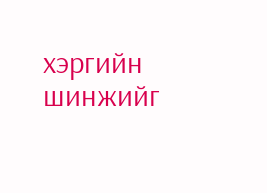хэргийн шинжийг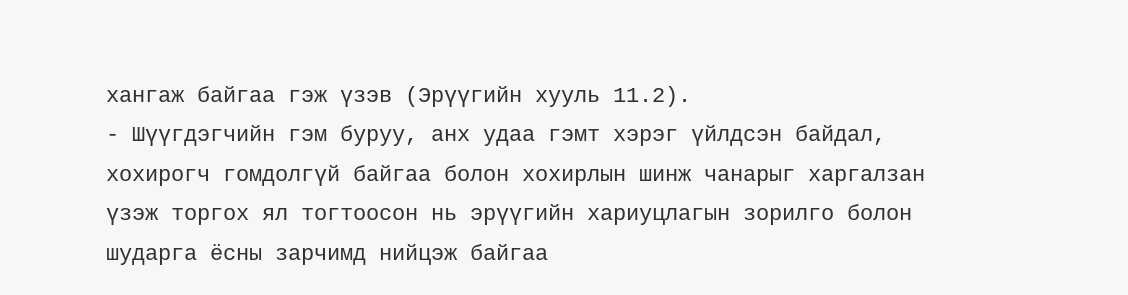хангаж байгаа гэж үзэв (Эрүүгийн хууль 11.2).
- Шүүгдэгчийн гэм буруу, анх удаа гэмт хэрэг үйлдсэн байдал, хохирогч гомдолгүй байгаа болон хохирлын шинж чанарыг харгалзан үзэж торгох ял тогтоосон нь эрүүгийн хариуцлагын зорилго болон шударга ёсны зарчимд нийцэж байгаа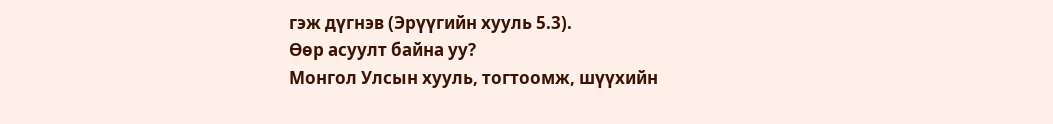гэж дүгнэв (Эрүүгийн хууль 5.3).
Өөр асуулт байна уу?
Монгол Улсын хууль, тогтоомж, шүүхийн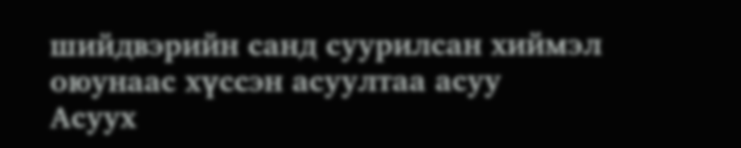шийдвэрийн санд суурилсан хиймэл оюунаас хүссэн асуултаа асуу
Асуух